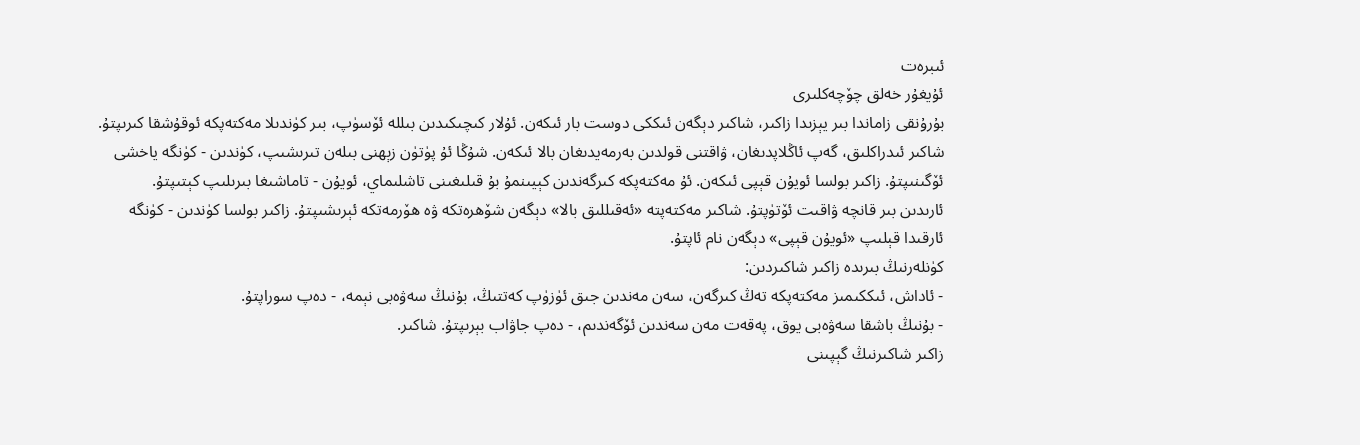ئىبرەت
ئۇيغۇر خەلق چۆچەكلىرى
بۇرۇنقى زاماندا بىر يېزىدا زاكىر، شاكىر دېگەن ئىككى دوست بار ئىكەن. ئۇلار كىچىكىدىن بىللە ئۆسۈپ، بىر كۈندىلا مەكتەپكە ئوقۇشقا كىرىپتۇ.
شاكىر ئىدراكلىق، گەپ ئاڭلاپدىغان، ۋاقتنى قولدىن بەرمەيدىغان بالا ئىكەن. شۇڭا ئۇ پۈتۈن زېھنى بىلەن تىرىشىپ، كۈندىن - كۈنگە ياخشى ئۆگىنىپتۇ. زاكىر بولسا ئويۇن قېپى ئىكەن. ئۇ مەكتەپكە كىرگەندىن كېيىنمۇ بۇ قىلىغىنى تاشلىماي، ئويۇن - تاماشىغا بىرىلىپ كېتىپتۇ.
ئارىدىن بىر قانچە ۋاقىت ئۆتۈپتۇ. شاكىر مەكتەپتە «ئەقىللىق بالا» دېگەن شۆھرەتكە ۋە ھۆرمەتكە ئېرىشىپتۇ. زاكىر بولسا كۈندىن - كۈنگە ئارقىدا قېلىپ «ئويۇن قېپى» دېگەن نام ئاپتۇ.
كۈنلەرنىڭ بىرىدە زاكىر شاكىردىن:
- ئاداش، ئىككىمىز مەكتەپكە تەڭ كىرگەن، سەن مەندىن جىق ئۈزۈپ كەتتىڭ، بۇنىڭ سەۋەبى نېمە، - دەپ سوراپتۇ.
- بۇنىڭ باشقا سەۋەبى يوق، پەقەت مەن سەندىن ئۆگەندىم، - دەپ جاۋاب بېرىپتۇ. شاكىر.
زاكىر شاكىرنىڭ گېپىنى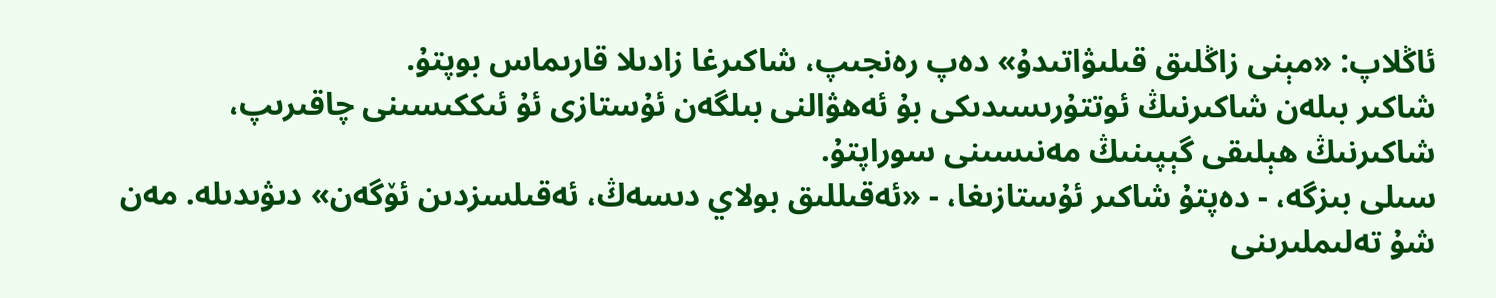ئاڭلاپ: «مېنى زاڭلىق قىلىۋاتىدۇ» دەپ رەنجىپ، شاكىرغا زادىلا قارىماس بوپتۇ.
شاكىر بىلەن شاكىرنىڭ ئوتتۇرىسىدىكى بۇ ئەھۋالنى بىلگەن ئۇستازى ئۇ ئىككىسىنى چاقىرىپ، شاكىرنىڭ ھېلىقى گېپىنىڭ مەنىسىنى سوراپتۇ.
سىلى بىزگە، - دەپتۇ شاكىر ئۇستازىغا، - «ئەقىللىق بولاي دىسەڭ، ئەقىلسزدىن ئۆگەن» دىۋىدىلە. مەن شۇ تەلىملىرىنى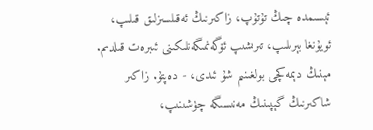ئېسىمدە چىڭ تۇتۇپ، زاكىرنىڭ ئەقىلسىزلىق قىلىپ، ئويۇنغا بېرىلىپ، تىرىشىپ ئۆگەنمىگەنلىكىنى ئىبرەت قىلدىم. مېنىڭ دېمەكچى بولغىنىم شۇ ئىدى، - دەپتۇ. زاكىر شاكىرنىڭ گېپىنىڭ مەنىسىگە چۈشىنىپ،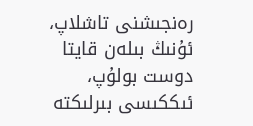رەنجىشنى تاشلاپ، ئۇنىڭ بىلەن قايتا دوست بولۇپ، ئىككىسى بىرلىكتە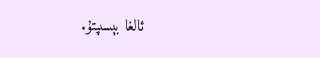ئالغا بېسىپتۇ.